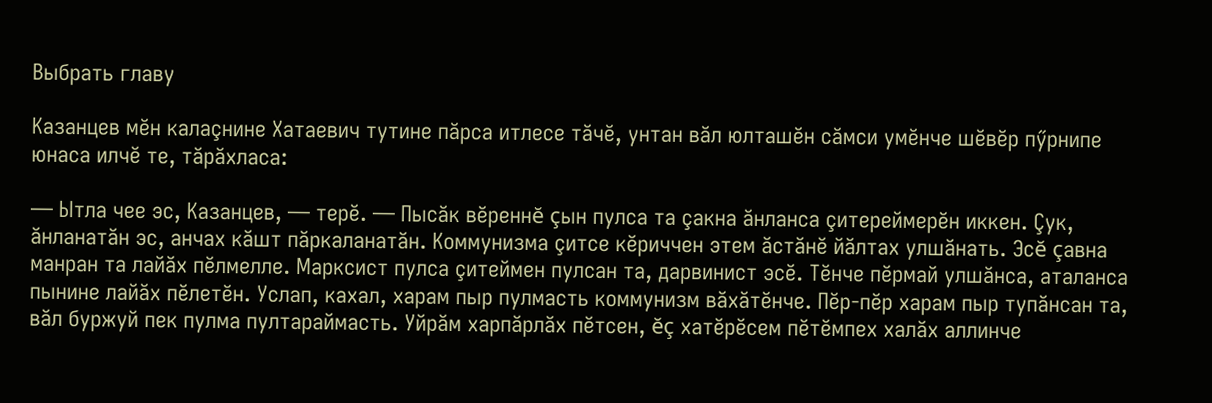Выбрать главу

Казанцев мĕн калаçнине Хатаевич тутине пăрса итлесе тăчĕ, унтан вăл юлташĕн сăмси умĕнче шĕвĕр пӳрнипе юнаса илчĕ те, тăрăхласа:

— Ытла чее эс, Казанцев, — терĕ. — Пысăк вĕреннĕ çын пулса та çакна ăнланса çитереймерĕн иккен. Çук, ăнланатăн эс, анчах кăшт пăркаланатăн. Коммунизма çитсе кĕриччен этем ăстăнĕ йăлтах улшăнать. Эсĕ çавна манран та лайăх пĕлмелле. Марксист пулса çитеймен пулсан та, дарвинист эсĕ. Тĕнче пĕрмай улшăнса, аталанса пынине лайăх пĕлетĕн. Услап, кахал, харам пыр пулмасть коммунизм вăхăтĕнче. Пĕр-пĕр харам пыр тупăнсан та, вăл буржуй пек пулма пултараймасть. Уйрăм харпăрлăх пĕтсен, ĕç хатĕрĕсем пĕтĕмпех халăх аллинче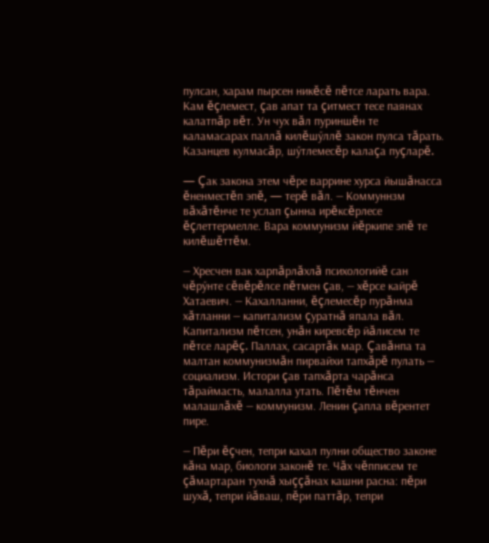пулсан, харам пырсен никĕсĕ пĕтсе ларать вара. Кам ĕçлемест, çав апат та çитмест тесе паянах калатпăр вĕт. Ун чух вăл пуриншĕн те каламасарах паллă килĕшӳллĕ закон пулса тăрать. Казанцев кулмасăр, шӳтлемесĕр калаçа пуçларĕ.

— Çак закона этем чĕре варрине хурса йышăнасса ĕненместĕп эпĕ, — терĕ вăл. — Коммуннзм вăхăтĕнче те услап çынна ирĕксĕрлесе ĕçлеттермелле. Вара коммунизм йĕркипе эпĕ те килĕшĕттĕм.

— Хресчен вак харпăрлăхлă психологийĕ сан чĕрӳнте сĕвĕрĕлсе пĕтмен çав, — хĕрсе кайрĕ Хатаевич. — Кахалланни, ĕçлемесĕр пурăнма хăтланни — капитализм çуратнă япала вăл. Капитализм пĕтсен, унăн киревсĕр йăлисем те пĕтсе ларĕç. Паллах, сасартăк мар. Çавăнпа та малтан коммунизмăн пирвайхи тапхăрĕ пулать — социализм. Истори çав тапхăрта чарăнса тăраймасть, малалла утать. Пĕтĕм тĕнчен малашлăхĕ — коммунизм. Ленин çапла вĕрентет пире.

— Пĕри ĕçчен, тепри кахал пулни общество законе кăна мар, биологи законĕ те. Чăх чĕпписем те çăмартаран тухнă хыççăнах кашни расна: пĕри шухă, тепри йăваш, пĕри паттăр, тепри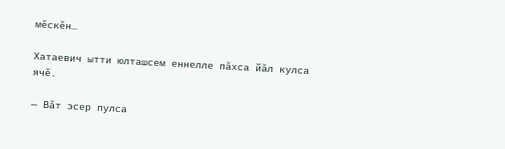мĕскĕн…

Хатаевич ытти юлташсем еннелле пăхса йăл кулса ячĕ.

— Вăт эсер пулса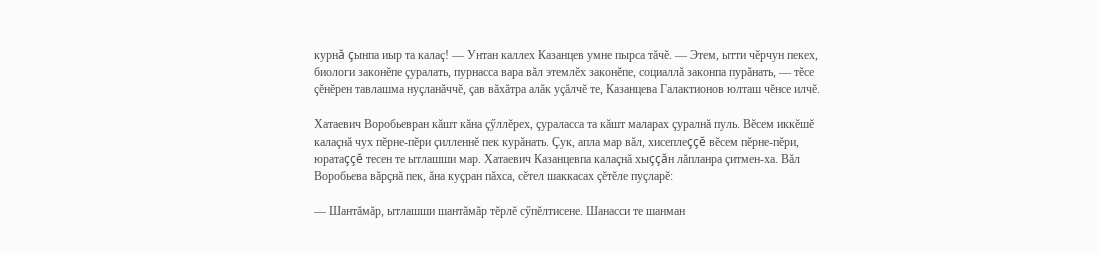курнă çынпа иыр та калаç! — Унтан каллех Казанцев умне пырса тăчĕ. — Этем, ытти чĕрчун пекех, биологи законĕпе çуралать, пурнасса вара вăл этемлĕх законĕпе, социаллă законпа пурăнать, — тĕсе çĕнĕрен тавлашма нуçланăччĕ, çав вăхăтра алăк уçăлчĕ те, Казанцева Галактионов юлташ чĕнсе илчĕ.

Хатаевич Воробьевран кăшт кăна çӳллĕрех, çураласса та кăшт маларах çуралнă пуль. Вĕсем иккĕшĕ калаçнă чух пĕрне-пĕри çилленнĕ пек курăнать. Çук, апла мар вăл, хисеплеççĕ вĕсем пĕрне-пĕри, юратаççĕ тесен те ытлашши мар. Хатаевич Казанцевпа калаçнă хыççăн лăпланра çитмен-ха. Вăл Воробьева вăрçнă пек, ăна куçран пăхса, сĕтел шаккасах çĕтĕле пуçларĕ:

— Шантăмăр, ытлашши шантăмăр тĕрлĕ сӳпĕлтисене. Шанасси те шанман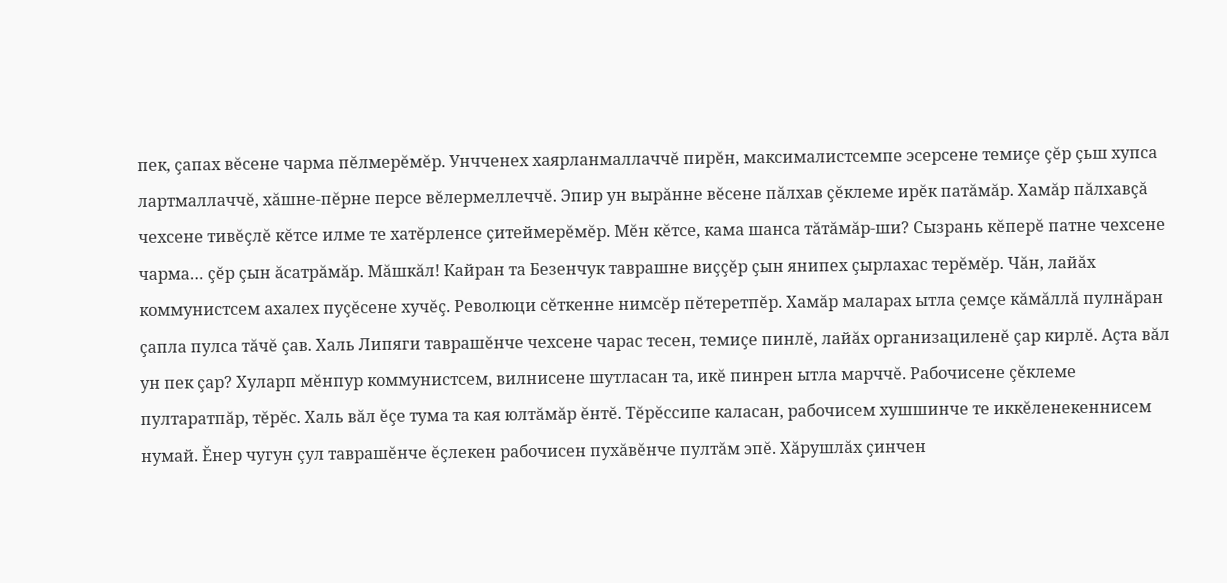пек, çапах вĕсене чарма пĕлмерĕмĕр. Унчченех хаярланмаллаччĕ пирĕн, максималистсемпе эсерсене темиçе çĕр çьш хупса лартмаллаччĕ, хăшне-пĕрне персе вĕлермеллеччĕ. Эпир ун вырăнне вĕсене пăлхав çĕклеме ирĕк патăмăр. Хамăр пăлхавçă чехсене тивĕçлĕ кĕтсе илме те хатĕрленсе çитеймерĕмĕр. Мĕн кĕтсе, кама шанса тăтăмăр-ши? Сызрань кĕперĕ патне чехсене чарма… çĕр çын ăсатрăмăр. Мăшкăл! Кайран та Безенчук таврашне виççĕр çын янипех çырлахас терĕмĕр. Чăн, лайăх коммунистсем ахалех пуçĕсене хучĕç. Революци сĕткенне нимсĕр пĕтеретпĕр. Хамăр маларах ытла çемçе кăмăллă пулнăран çапла пулса тăчĕ çав. Халь Липяги таврашĕнче чехсене чарас тесен, темиçе пинлĕ, лайăх организациленĕ çар кирлĕ. Аçта вăл ун пек çар? Хуларп мĕнпур коммунистсем, вилнисене шутласан та, икĕ пинрен ытла марччĕ. Рабочисене çĕклеме пултаратпăр, тĕрĕс. Халь вăл ĕçе тума та кая юлтăмăр ĕнтĕ. Тĕрĕссипе каласан, рабочисем хушшинче те иккĕленекеннисем нумай. Ĕнер чугун çул таврашĕнче ĕçлекен рабочисен пухăвĕнче пултăм эпĕ. Хăрушлăх çинчен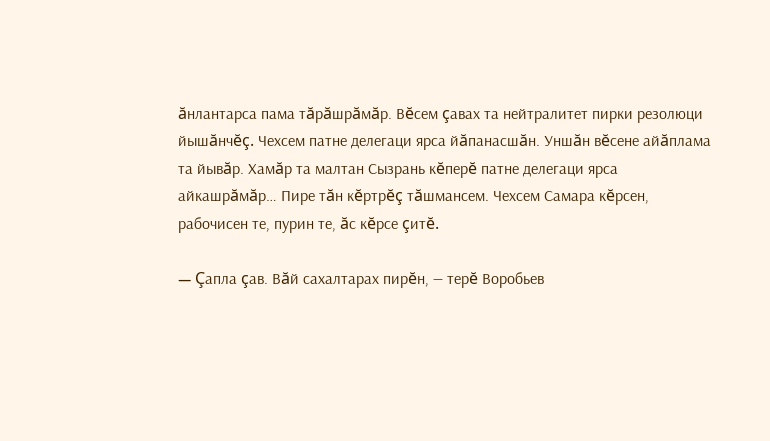ăнлантарса пама тăрăшрăмăр. Вĕсем çавах та нейтралитет пирки резолюци йышăнчĕç. Чехсем патне делегаци ярса йăпанасшăн. Уншăн вĕсене айăплама та йывăр. Хамăр та малтан Сызрань кĕперĕ патне делегаци ярса айкашрăмăр… Пире тăн кĕртрĕç тăшмансем. Чехсем Самара кĕрсен, рабочисен те, пурин те, ăс кĕрсе çитĕ.

— Çапла çав. Вăй сахалтарах пирĕн, — терĕ Воробьев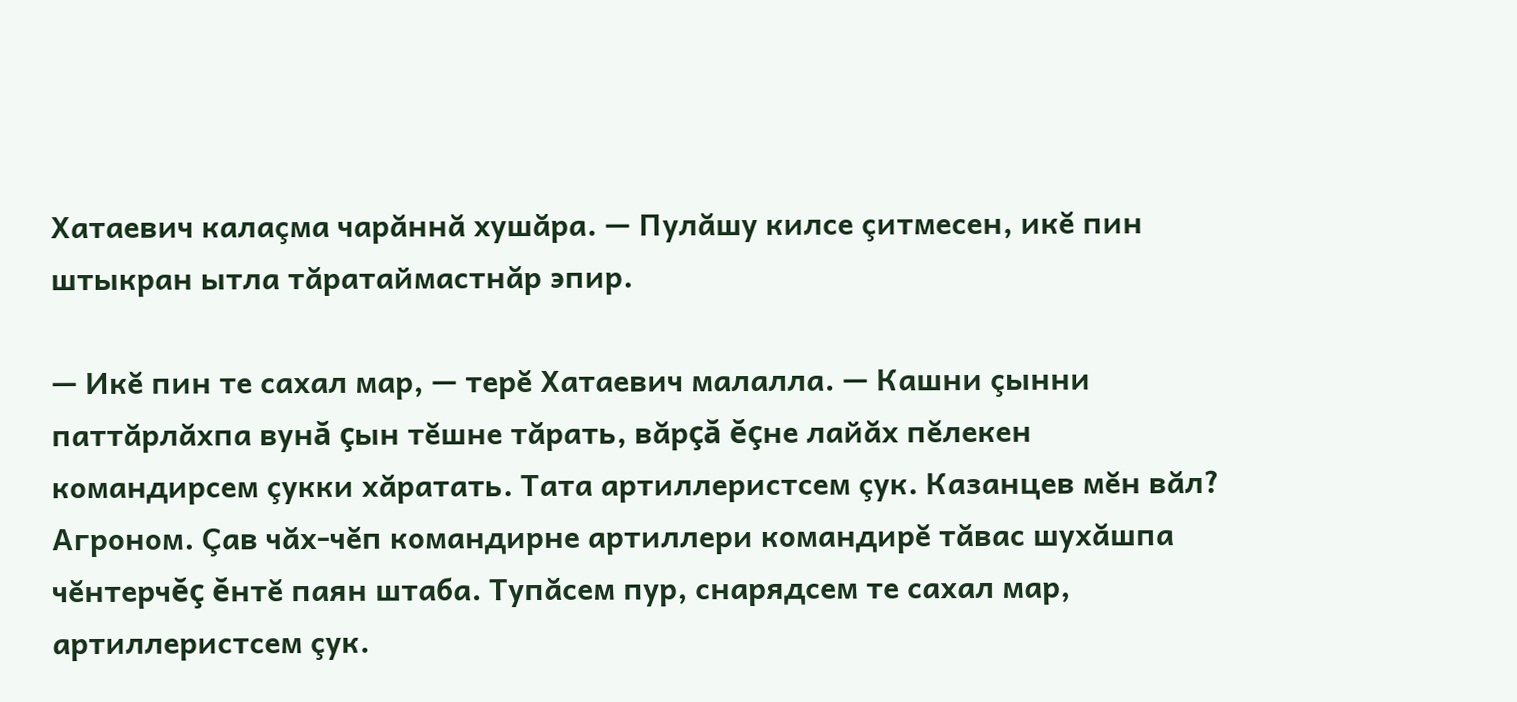Хатаевич калаçма чарăннă хушăра. — Пулăшу килсе çитмесен, икĕ пин штыкран ытла тăратаймастнăр эпир.

— Икĕ пин те сахал мар, — терĕ Хатаевич малалла. — Кашни çынни паттăрлăхпа вунă çын тĕшне тăрать, вăрçă ĕçне лайăх пĕлекен командирсем çукки хăратать. Тата артиллеристсем çук. Казанцев мĕн вăл? Агроном. Çав чăх-чĕп командирне артиллери командирĕ тăвас шухăшпа чĕнтерчĕç ĕнтĕ паян штаба. Тупăсем пур, снарядсем те сахал мар, артиллеристсем çук.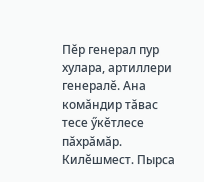Пĕр генерал пур хулара, артиллери генералĕ. Ана комăндир тăвас тесе ӳкĕтлесе пăхрăмăр. Килĕшмест. Пырса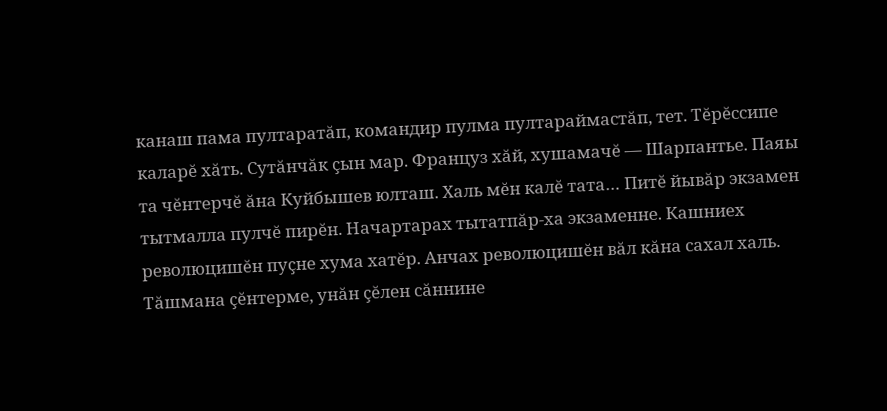канаш пама пултаратăп, командир пулма пултараймастăп, тет. Тĕрĕссипе каларĕ хăть. Сутăнчăк çын мар. Француз хăй, хушамачĕ — Шарпантье. Паяы та чĕнтерчĕ ăна Куйбышев юлташ. Халь мĕн калĕ тата… Питĕ йывăр экзамен тытмалла пулчĕ пирĕн. Начартарах тытатпăр-ха экзаменне. Кашниех революцишĕн пуçне хума хатĕр. Анчах революцишĕн вăл кăна сахал халь. Тăшмана çĕнтерме, унăн çĕлен сăннине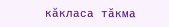кăкласа тăкма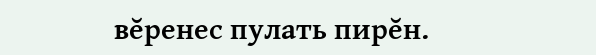вĕренес пулать пирĕн.